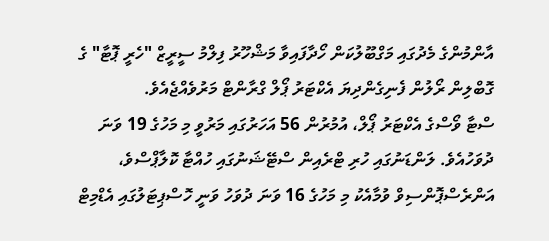އާންމުންގެ މެދުގައި މަގްބޫލުކަން ހޯދާފައިވާ މަޝްހޫރު ފިލްމު ސީރީޒް "ހެރީ ޕޮޓާ" ގެ ގޮބްލިން ރޯލުން ފެނިގެންދިޔަ އެކްޓަރު ޕޯލް ގްރާންޓް މަރުވެއްޖެއެވެ.
ސްޓާ ވޯސްގެ އެކްޓަރު ޕޯލް، އުމުރުން 56 އަހަރުގައި މަރުވީ މި މަހުގެ 19 ވަނަ ދުވަހުއެވެ. ލަންޑަނުގައި ހުރި ޓްރެއިން ސްޓޭޝަނުގައި ހުއްޓާ ކޮލާޕްސްވެ، އަންރެސްޕޮންސިވް ވުމާއެކު މި މަހުގެ 16 ވަނަ ދުވަހު ވަނީ ހޮސްޕިޓަލުގައި އެޑްމިޓް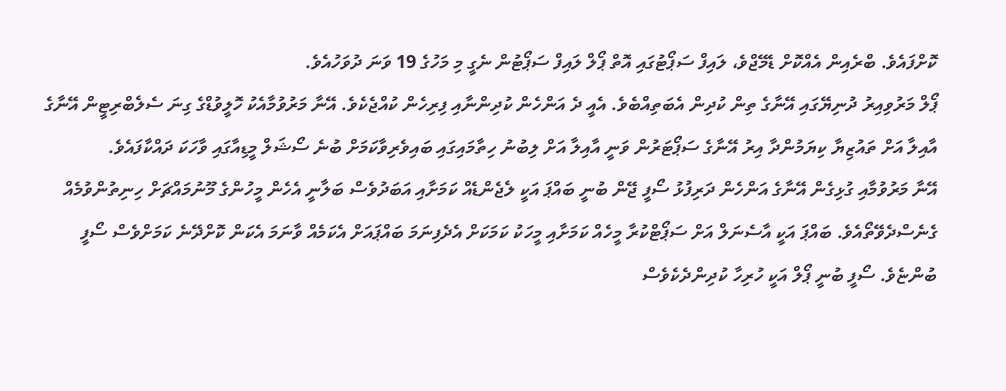ކޮށްފައެވެ. ބްރެއިން އެއްކޮށް ޑެމޭޖްވެ، ލައިފް ސަޕޯޓުގައި އޮތް ޕޯލް ލައިފް ސަޕޯޓުން ނެގީ މި މަހުގެ 19 ވަނަ ދުވަހުއެވެ.
ޕޯލް މަރުވިއިރު ދުނިޔޭގައި އޭނާގެ ތިން ކުދިން އެބަތިއްބެވެ. އެއީ ދެ އަންހެން ކުދިންނާއި ފިރިހެން ކުއްޖެކެވެ. އޭނާ މަރުވުމާއެކު ހޮލީވުޑްގެ ގިނަ ސެލެބްރިޓީން އޭނާގެ އާއިލާ އަށް ތައުޒިޔާ ކިޔަމުންދާ އިރު އޭނާގެ ސަޕޯޓަރުން ވަނީ އާއިލާ އަށް ލިބުނު ހިތާމައިގައި ބައިވެރިވާކަމަށް ބުނެ ސޯޝަލް މީޑިއާގައި ވާހަކަ ދައްކާފައެވެ.
އޭނާ މަރުވުމާއި ގުޅިގެން އޭނާގެ އަންހެން ދަރިފުޅު ސޯފީ ޖޭން ބުނީ ބައްޕަ އަކީ ލެޖެންޑެއް ކަމަށާއި އަބަދުވެސް ބަލާނީ އެހެން މީހުންގެ މޫނުމައްޗަށް ހިނިތުންވުމެއް ގެނެސްދެވޭތޯއެވެ. ބައްޕަ އަކީ އާސެނަލް އަށް ސަޕޯޓްކުރާ މީހެއް ކަމަށާއި މީހަކު ކަމަކަށް އެދެފިނަމަ ބައްޕައަށް އެކަމެއް ވާނަމަ އެކަން ކޮށްދޭނެ ކަމަށްވެސް ސޯފީ ބުންޏެވެ. ސޯފީ ބުނީ ޕޯލް އަކީ ހުރިހާ ކުދިންދެކެވެސް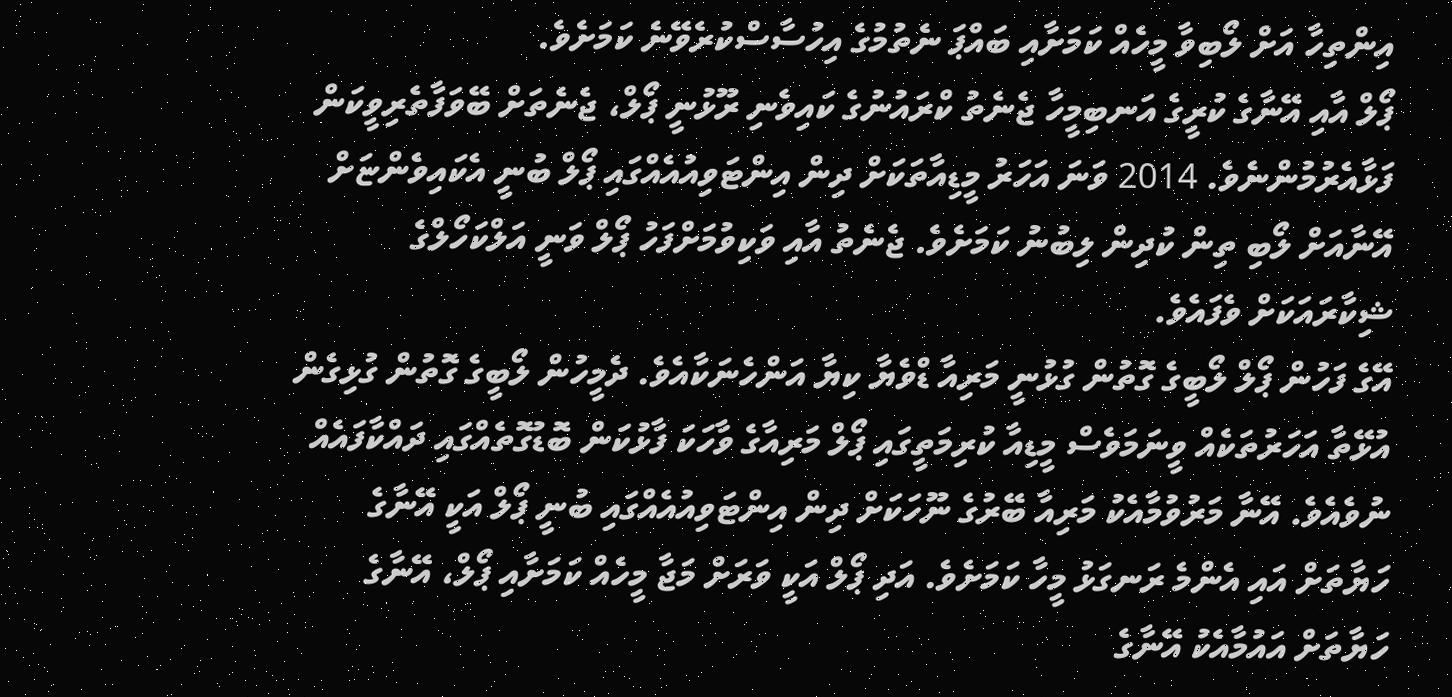އިންތިހާ އަށް ލޯބިވާ މީހެއް ކަމަށާއި ބައްޕަ ނެތުމުގެ އިހުސާސްކުރެވޭނެ ކަމަށެވެ.
ޕޯލް އާއި އޭނާގެ ކުރީގެ އަނބިމީހާ ޖެނެތު ކްރައުނުގެ ކައިވެނި ރޫޅުނީ ޕޯލް، ޖެނެތަށް ބޭވަފާތެރިވީކަން ފަޅާއެރުމުންނެވެ. 2014 ވަނަ އަހަރު މީޑިއާތަކަށް ދިން އިންޓަވިއުއެއްގައި ޕޯލް ބުނީ އެކައިވެންޏަށް އޭނާއަށް ލޯބި ތިން ކުދިން ލިބުނު ކަމަށެވެ. ޖެނެތު އާއި ވަކިވުމަށްފަހު ޕޯލް ވަނީ އަލްކަހޯލްގެ ޝިކާރައަކަށް ވެފައެވެ.
އޭގެ ފަހުން ޕޯލް ލޯބީގެ ގޮތުން ގުޅުނީ މަރިއާ ޑްވެޔާ ކިޔާ އަންހެނަކާއެވެ. ދެމީހުން ލޯބީގެ ގޮތުން ގުޅިގެން އުޅޭތާ އަހަރުތަކެއް ވީނަމަވެސް މީޑިއާ ކުރިމަތީގައި ޕޯލް މަރިއާގެ ވާހަކަ ފާޅުކަން ބޮޑުގޮތެއްގައި ދައްކާފައެއް ނުވެއެވެ. އޭނާ މަރުވުމާއެކު މަރިއާ ބޭރުގެ ނޫހަކަށް ދިން އިންޓަވިއުއެއްގައި ބުނީ ޕޯލް އަކީ އޭނާގެ ހަޔާތަށް އައި އެންމެ ރަނގަޅު މީހާ ކަމަށެވެ. އަދި ޕޯލް އަކީ ވަރަށް މަޖާ މީހެއް ކަމަށާއި ޕޯލް، އޭނާގެ ހަޔާތަށް އައުމާއެކު އޭނާގެ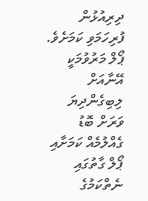ދިރިއުޅުން ފުރިހަމަވި ކަމަށެވެ. ޕޯލް މަރުވުމަކީ އޭނާއަށް ލިބިގެންދިޔަ ވަރަށް ބޮޑު ގެއްލުމެއް ކަމަށާއި ޕޯލް ގާތުގައި ނެތްކަމުގެ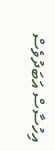އިހުސާސް އަބަދުވެސް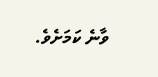ވާނެ ކަމަށެވެ.